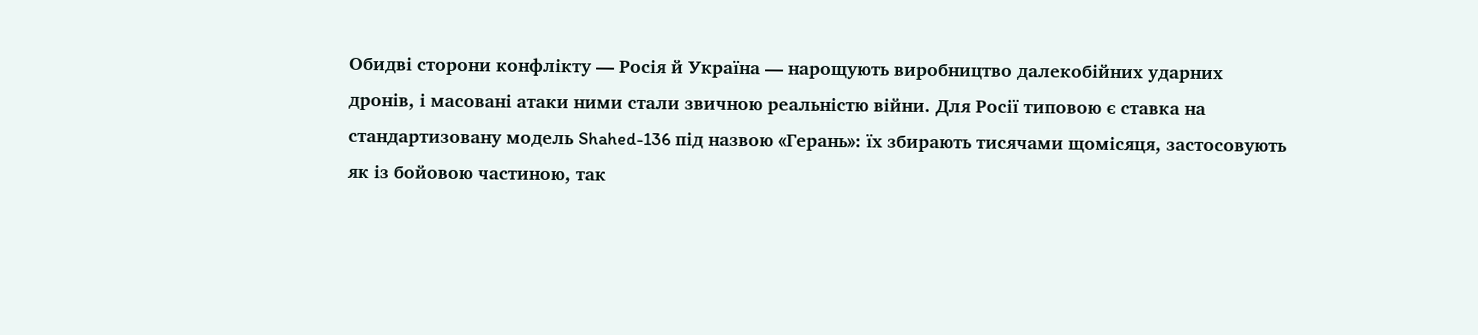Обидві сторони конфлікту — Росія й Україна — нарощують виробництво далекобійних ударних дронів, і масовані атаки ними стали звичною реальністю війни. Для Росії типовою є ставка на стандартизовану модель Shahed-136 під назвою «Герань»: їх збирають тисячами щомісяця, застосовують як із бойовою частиною, так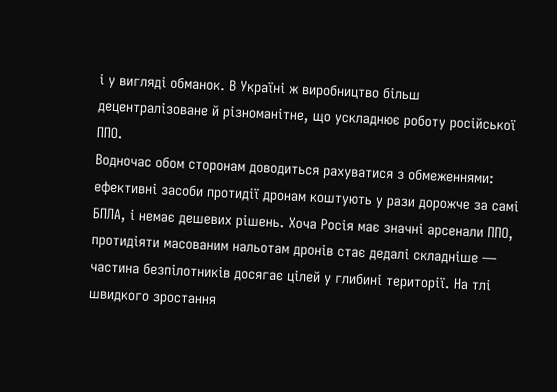і у вигляді обманок. В Україні ж виробництво більш децентралізоване й різноманітне, що ускладнює роботу російської ППО.
Водночас обом сторонам доводиться рахуватися з обмеженнями: ефективні засоби протидії дронам коштують у рази дорожче за самі БПЛА, і немає дешевих рішень. Хоча Росія має значні арсенали ППО, протидіяти масованим нальотам дронів стає дедалі складніше — частина безпілотників досягає цілей у глибині території. На тлі швидкого зростання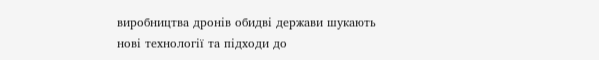виробництва дронів обидві держави шукають нові технології та підходи до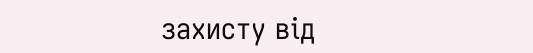захисту від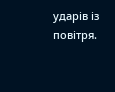ударів із повітря.